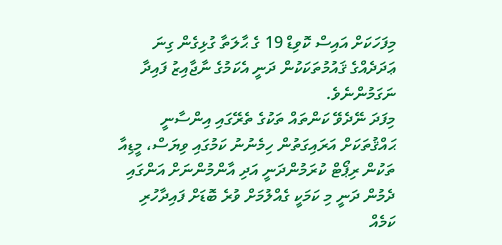މިފަހަކަށް އައިސް ކޮވިޑް 19 ގެ ޙާލަތާ ގުޅިގެން ގިނަ ޢަދަދެއްގެ ޤައުމުތަކަކުން ދަނީ އެކަމުގެ ނާޖާއިޒު ފައިދާ ނަގަމުންނެވެ.
މިފަދަ ނޭދެވޭ ކަންތައް ތަކުގެ ތެރޭގައި އިންސާނީ ޙައްޤުތަކަށް އަރައިގަތުން ހިމެނުނު ކަމުގައި ވިޔަސް، މީޑިއާ ތަކުން ރިޕޯޓް ކުރަމުންދަނީ އަދި އާންމުންނަށް އަންގައި ދެމުން ދަނީ މި ކަމަކީ ގެއްލުމަށް ވުރެ ބޮޑަށް ފައިދާހުރި ކަމެއް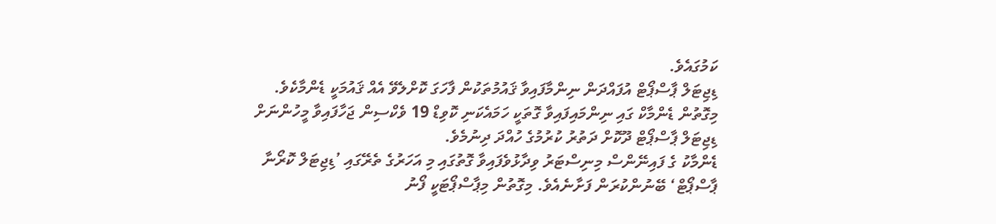ކަމުގައެވެ.
ޑިޖިޓަލް ޕާސްޕޯޓް އުފައްދަން ނިންމާފައިވާ ޤައުމުތަކުން ފާހަގަ ކޮށްލެވޭ އެއް ޤައުމަކީ ޑެންމާކެވެ. މިގޮތުން ޑެންމާކް ގައި ނިންމައިފައިވާ ގޮތަކީ ހަމައެކަނި ކޮވިޑް 19 ވެކްސިން ޖަހާފައިވާ މީހުންނަށް ޑިޖިޓަލް ޕާސްޕޯޓް ދޫކޮށް ދަތުރު ކުރުމުގެ ހުއްދަ ދިނުމެވެ.
ޑެންމާކު ގެ ފައިނޭންސް މިނިސްޓަރު ވިދާޅުވެފައިވާ ގޮތުގައި މި އަހަރުގެ ތެރޭގައި ’ޑިޖިޓަލް ކޮރޯނާ ޕާސްޕޯޓް‘ ބޭނުންކުރަން ފަށާނެއެވެ. މިގޮތުން މިޕާސްޕޯޓަކީ ފޯނު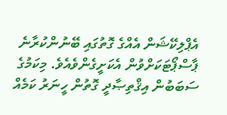އެޕްލިކޭޝަން އެއްގެ ގޮތުގައި ބޭނުންކުރާނެ ޕާސްޕޯޓަކަށްވުން އެކަށީގެންވެއެވެ. މިކަމުގެ ސަބަބުން އިޤްތިޞާދީ ގޮތުން ހީނަރު ކަމެއް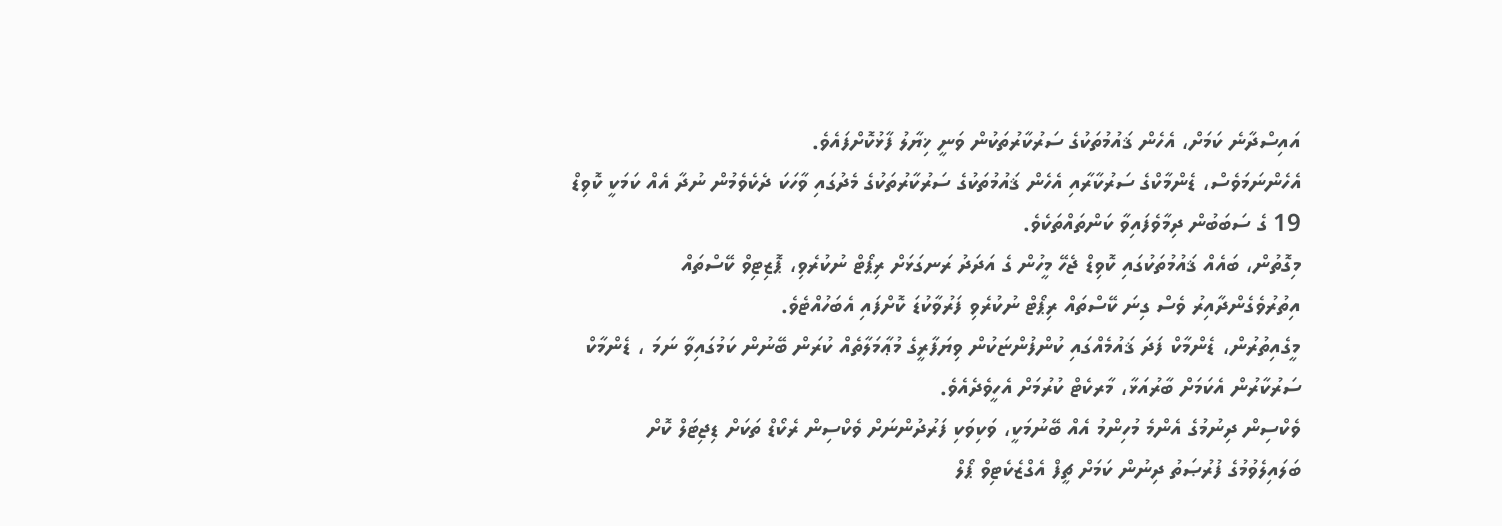އައިސްދާނެ ކަމަށް، އެހެން ޤައުމުތަކުގެ ސަރުކާރުތަކުން ވަނީ ޚިޔާލު ފާޅުކޮށްފައެވެ.
އެހެންނަމަވެސް، ޑެންމާކްގެ ސަރުކާރާއި އެހެން ޤައުމުތަކުގެ ސަރުކާރުތަކުގެ މެދުގައި ވާހަކަ ދެކެވެމުން ނުދާ އެއް ކަމަކީ ކޮވިޑް 19 ގެ ސަބަބުން ދިމާވެފައިވާ ކަންތައްތަކެވެ.
މިގޮތުން، ބައެއް ޤައުމުތަކުގައި ކޮވިޑް ޖެހޭ މީހުން ގެ އަދަދު ރަނގަޅަށް ރިޕޯޓް ނުކުރެވި، ޕޮޒިޓިވް ކޭސްތައް އިތުރުވެގެންދާއިރު ވެސް ގިނަ ކޭސްތައް ރިޕޯޓް ނުކުރެވި ފަރުވާކުޑަ ކޮށްފައި އެބަހުއްޓެވެ.
މީގެއިތުރުން، ޑެންމާކް ފަދަ ޤައުމެއްގައި ކުންފުންޏަކުން ވިޔަފާރީގެ މުޢާމަލާތެއް ކުރަން ބޭނުން ކަމުގައިވާ ނަމަ ، ޑެންމާކް ސަރުކާރުން އެކަމަށް ބާރުއަޅާ، މާރކެޓް ކުރުމަށް އެހީވެދެއެވެ.
ވެކްސިން ދިނުމުގެ އެންމެ މުހިންމު އެއް ބޭނުމަކީ، ވަކިވަކި ފަރުދުންނަށް ވެކްސިން ރެކޯޑް ތަކަށް ޑިޖިޓަލް ކޮށް ބަލައިލެވުމުގެ ފުރުޞަތު ދިނުން ކަމަށް ޗީފް އެގްޒެކެޓިވް ޕޯލް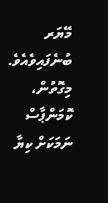މޭޔަރ ބުނެފައިވެއެވެ. މިގޮތުން، ކޮމަންޕާސް ނަމަކަށް ކިޔާ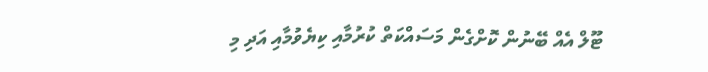ޓޫލް އެއް ބޭނުން ކޮށްގެން މަސައްކަތް ކުރުމާއި ކިޔެވުމާއި އަދި މި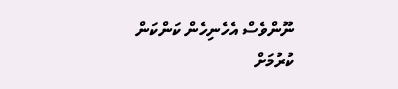ނޫންވެސް އެހެނިހެން ކަންކަން ކުރުމަށް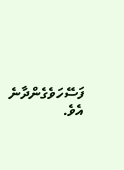ފަސޭހަވެގެންދާނެ އެވެ.